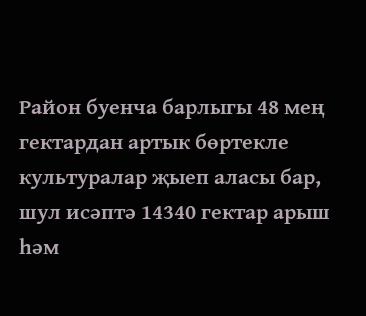Район буенча барлыгы 48 мең гектардан артык бөртекле культуралар җыеп аласы бар, шул исәптә 14340 гектар арыш һәм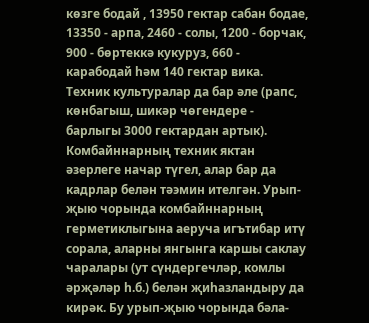көзге бодай , 13950 гектар сабан бодае, 13350 - арпа, 2460 - солы, 1200 - борчак, 900 - бөртеккә кукуруз, 660 - карабодай һәм 140 гектар вика. Техник культуралар да бар әле (рапс, көнбагыш, шикәр чөгендере - барлыгы 3000 гектардан артык). Комбайннарның техник яктан әзерлеге начар түгел, алар бар да кадрлар белән тәэмин ителгән. Урып-җыю чорында комбайннарның герметиклыгына аеруча игътибар итү сорала, аларны янгынга каршы саклау чаралары (ут сүндергечләр, комлы әрҗәләр һ.б.) белән җиһазландыру да кирәк. Бу урып-җыю чорында бәла-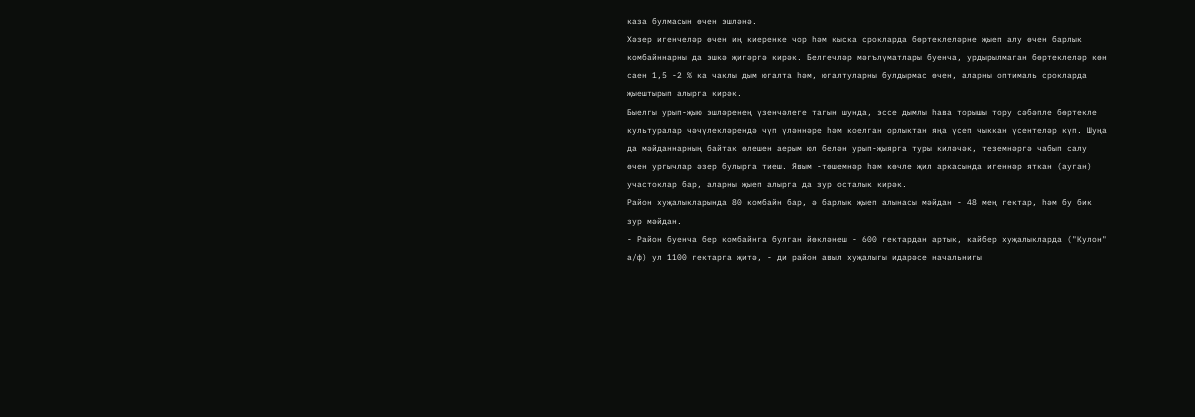каза булмасын өчен эшләнә.
Хәзер игенчеләр өчен иң киеренке чор һәм кыска срокларда бөртеклеләрне җыеп алу өчен барлык комбайннарны да эшкә җигәргә кирәк. Белгечләр мәгълүматлары буенча, урдырылмаган бөртеклеләр көн саен 1,5 -2 % ка чаклы дым югалта һәм, югалтуларны булдырмас өчен, аларны оптималь срокларда җыештырып алырга кирәк.
Быелгы урып-җыю эшләренең үзенчәлеге тагын шунда, эссе дымлы һава торышы тору сәбәпле бөртекле культуралар чәчүлекләрендә чүп үләннәре һәм коелган орлыктан яңа үсеп чыккан үсентеләр күп. Шуңа да мәйданнарның байтак өлешен аерым юл белән урып-җыярга туры киләчәк, теземнәргә чабып салу өчен ургычлар әзер булырга тиеш. Явым -төшемнәр һәм көчле җил аркасында игеннәр яткан (ауган) участоклар бар, аларны җыеп алырга да зур осталык кирәк.
Район хуҗалыкларында 80 комбайн бар, ә барлык җыеп алынасы мәйдан - 48 мең гектар, һәм бу бик зур мәйдан.
- Район буенча бер комбайнга булган йөкләнеш - 600 гектардан артык, кайбер хуҗалыкларда ("Кулон" а/ф) ул 1100 гектарга җитә, - ди район авыл хуҗалыгы идарәсе начальнигы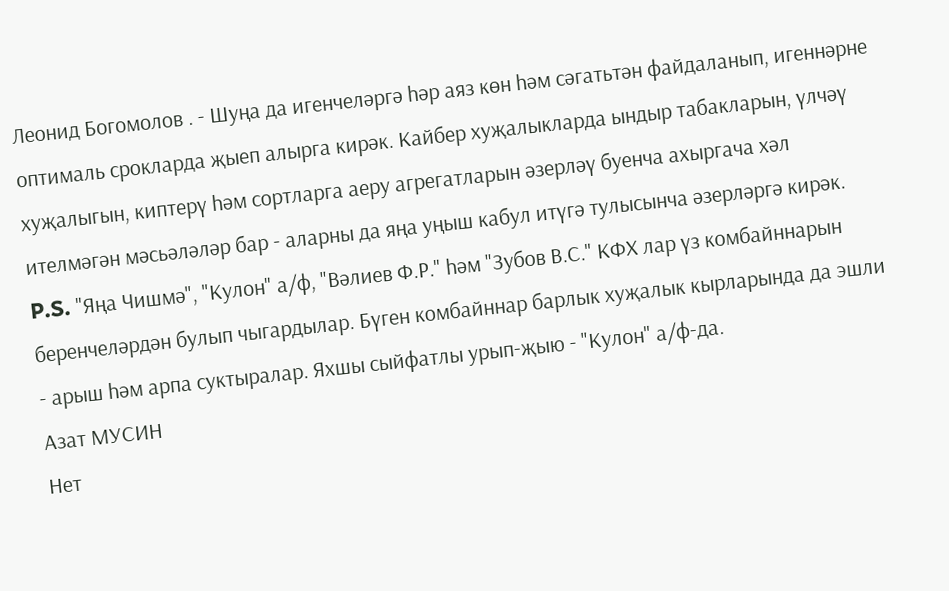Леонид Богомолов . - Шуңа да игенчеләргә һәр аяз көн һәм сәгатьтән файдаланып, игеннәрне оптималь срокларда җыеп алырга кирәк. Кайбер хуҗалыкларда ындыр табакларын, үлчәү хуҗалыгын, киптерү һәм сортларга аеру агрегатларын әзерләү буенча ахыргача хәл ителмәгән мәсьәләләр бар - аларны да яңа уңыш кабул итүгә тулысынча әзерләргә кирәк.
P.S. "Яңа Чишмә", "Кулон" а/ф, "Вәлиев Ф.Р." һәм "Зубов В.С." КФХ лар үз комбайннарын беренчеләрдән булып чыгардылар. Бүген комбайннар барлык хуҗалык кырларында да эшли - арыш һәм арпа суктыралар. Яхшы сыйфатлы урып-җыю - "Кулон" а/ф-да.
Азат МУСИН
Нет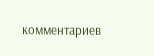комментариев